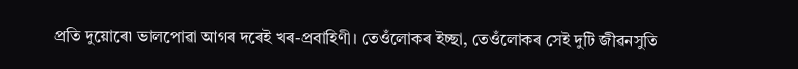প্ৰতি দুয়োৰে৷ ভালপোৱা আগৰ দৰেই খৰ-প্ৰবাহিণী। তেওঁলোকৰ ইচ্ছা, তেওঁলোকৰ সেই দুটি জীৱনসুতি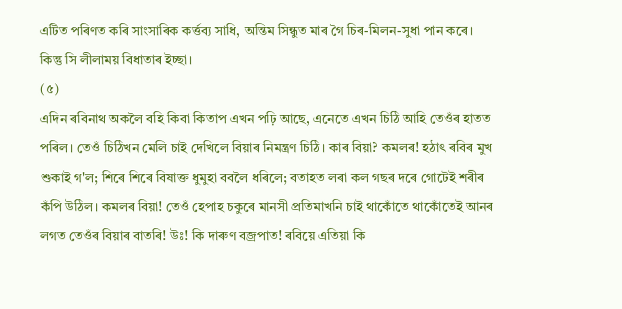এটিত পৰিণত কৰি সাংসাৰিক কৰ্ত্তব্য সাধি, অন্তিম সিন্ধুত মাৰ গৈ চিৰ-মিলন-সুধা পান কৰে। কিন্তু সি লীলাময় বিধাতাৰ ইচ্ছা।
(৫)
এদিন ৰবিনাথ অকলৈ বহি কিবা কিতাপ এখন পঢ়ি আছে, এনেতে এখন চিঠি আহি তেওঁৰ হাতত পৰিল। তেওঁ চিঠিখন মেলি চাই দেখিলে বিয়াৰ নিমন্ত্ৰণ চিঠি। কাৰ বিয়া? কমলৰ! হঠাৎ ৰবিৰ মুখ শুকাই গ'ল; শিৰে শিৰে বিষাক্ত ধুমুহা ববলৈ ধৰিলে; বতাহত লৰা কল গছৰ দৰে গোটেই শৰীৰ কঁপি উঠিল। কমলৰ বিয়া! তেওঁ হেপাহ চকুৰে মানসী প্ৰতিমাখনি চাই থাকোঁতে থাকোঁতেই আনৰ লগত তেওঁৰ বিয়াৰ বাতৰি! উঃ! কি দাৰুণ বজ্ৰপাত! ৰবিয়ে এতিয়া কি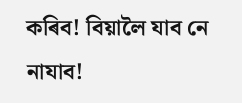কৰিব! বিয়ালৈ যাব নে নাযাব!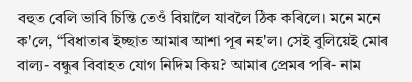বহুত বেলি ভাবি চিন্তি তেওঁ বিয়ালৈ যাবলৈ ঠিক কৰিলে। মনে মনে ক'লে, “বিধাতাৰ ইচ্ছাত আমাৰ আশা পূৰ নহ'ল। সেই বুলিয়েই মোৰ বাল্য- বন্ধুৰ বিবাহত যোগ নিদিম কিয়? আমাৰ প্ৰেমৰ পৰি- নাম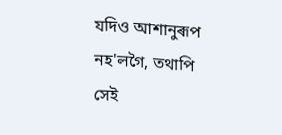যদিও আশানুৰূপ নহ'লগৈ, তথাপি সেই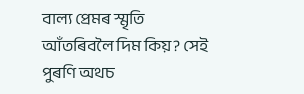বাল্য প্ৰেমৰ স্মৃতি আঁতৰিবলৈ দিম কিয়? সেই পুৰণি অথচ